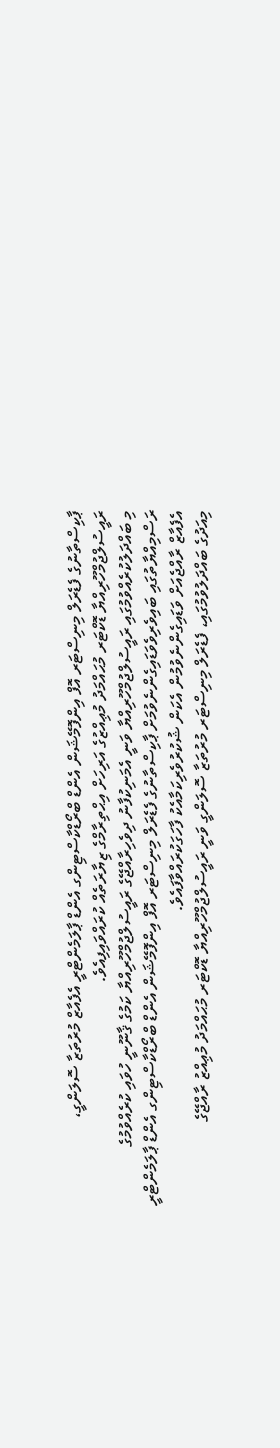ޕާކިސްތާނުގެ ފެޑެރަލް މިނިސްޓަރ އޮފް އިންފޮމޭޝަން އެންޑް ބްރޯޑްކާސްޓިންގ އެންޑް ޕާލަމެންޓްރީ އެފެއާޒް މުރުތަޒާ ސޮލަންގީ، ރައީސުލްޖުމްހޫރިއްޔާ ޑޮކްޓަރ މުޙައްމަދު މުޢިއްޒުގެ އަރިހަށް އިޙްތިރާމްގެ ޒިޔާރަތެއް ކުރައްވައިފިއެވެ.
މި ބައްދަލުކުރެއްވުމުގައި ރައީސުލްޖުމްހޫރިއްޔާ ވަނީ އެމަނިކުފާނު ދިވެހިރާއްޖޭގެ ރައީސުލްޖުމްހޫރިއްޔާ ކަމުގެ ޤާނޫނީ ހުވައި ކުރެއްވުމުގެ ރަސްމިއްޔާތުގައި ބައިވެރިވެވަޑައިގެންނެވުމަށް ޕާކިސްތާނުގެ ފެޑެރަލް މިނިސްޓަރ އޮފް އިންފޮމޭޝަން އެންޑް ބްރޯޑްކާސްޓިންގ އެންޑް ޕާލަމެންޓްރީ އެފެއާޒް ރާއްޖެއަށް ވަޑައިގެންނެވުމުން އެކަން ޝުކުރުވެރިކަމާއެކު ފާހަގަކުރައްވާފައެވެ.
މިއަދުގެ ބައްދަލުވުމުގައި، ފެޑެރަލް މިނިސްޓަރ މުރުތަޒާ ސޮލަންގީ ވަނީ ރައީސުލްޖުމްހޫރިއްޔާ ޑޮކްޓަރ މުޙައްމަދު މުޢިއްޒު ރާއްޖޭގެ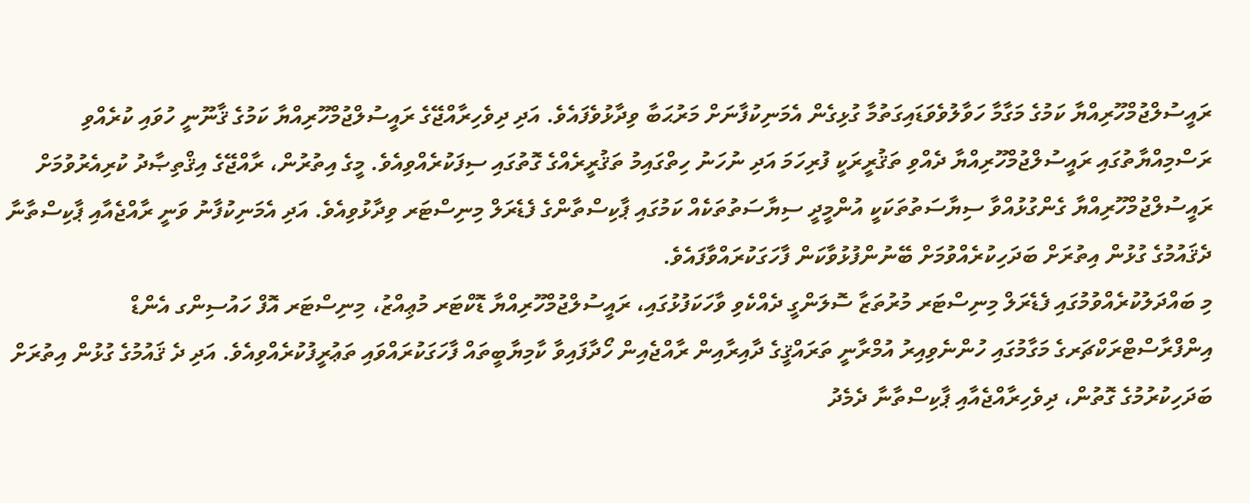ރައީސުލްޖުމްހޫރިއްޔާ ކަމުގެ މަގާމާ ހަވާލުވެވަޑައިގަތުމާ ގުޅިގެން އެމަނިކުފާނަށް މަރުޙަބާ ވިދާޅުވެފައެވެ. އަދި ދިވެހިރާއްޖޭގެ ރައީސުލްޖުމްހޫރިއްޔާ ކަމުގެ ޤާނޫނީ ހުވައި ކުރެއްވި ރަސްމިއްޔާތުގައި ރައީސުލްޖުމްހޫރިއްޔާ ދެއްވި ތަޤުރީރަކީ ފުރިހަމަ އަދި ނުހަނު ހިތްގައިމު ތަޤުރީރެއްގެ ގޮތުގައި ސިފަކުރެއްވިއެވެ. މީގެ އިތުރުން، ރާއްޖޭގެ އިޤްތިޞާދު ކުރިއެރުވުމަށް ރައީސުލްޖުމްހޫރިއްޔާ ގެންގުޅުއްވާ ސިޔާސަތުތަކަކީ އުންމީދީ ސިޔާސަތުތަކެއް ކަމުގައި ޕާކިސްތާންގެ ފެޑެރަލް މިނިސްޓަރ ވިދާޅުވިއެވެ. އަދި އެމަނިކުފާނު ވަނީ ރާއްޖެއާއި ޕާކިސްތާނާ ދެޤައުމުގެ ގުޅުން އިތުރަށް ބަދަހިކުރެއްވުމަށް ބޭނުންފުޅުވާކަން ފާހަގަކުރައްވާފައެވެ.
މި ބައްދަލުކުރެއްވުމުގައި ފެޑެރަލް މިނިސްޓަރ މުރުތަޒާ ސޮލަންގީ ދެއްކެވި ވާހަކަފުޅުގައި، ރައީސުލްޖުމްހޫރިއްޔާ ޑޮކްޓަރ މުޢިއްޒު، މިނިސްޓަރ އޮފް ހައުސިންގ އެންޑް އިންފްރާސްޓްރަކްޗަރގެ މަގާމުގައި ހުންނެވިއިރު އުމްރާނީ ތަރައްޤީގެ ދާއިރާއިން ރާއްޖެއިން ހޯދާފައިވާ ކާމިޔާބީތައް ފާހަގަކުރައްވައި ތަޢުރީފުކުރެއްވިއެވެ. އަދި ދެ ޤައުމުގެ ގުޅުން އިތުރަށް ބަދަހިކުރުމުގެ ގޮތުން، ދިވެހިރާއްޖެއާއި ޕާކިސްތާނާ ދެމެދު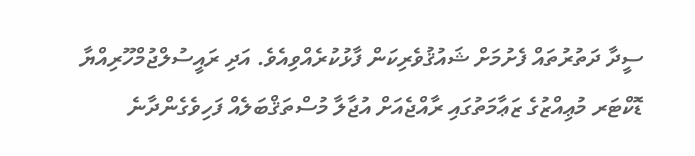ސީދާ ދަތުރުތައް ފެށުމަށް ޝައުޤުވެރިކަން ފާޅުކުރެއްވިއެވެ. އަދި ރައީސުލްޖުމްހޫރިއްޔާ ޑޮކްޓަރ މުޢިއްޒުގެ ޒަޢާމަތުގައި ރާއްޖެއަށް އުޖާލާ މުސްތަޤްބަލެއް ފަހިވެގެންދާނެ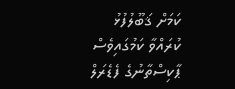ކަމަށް ޤަބޫލުފުޅު ކުރައްވާ ކަމުގައިވެސް ޕާކިސްތާނުގެ ފެޑެރަލް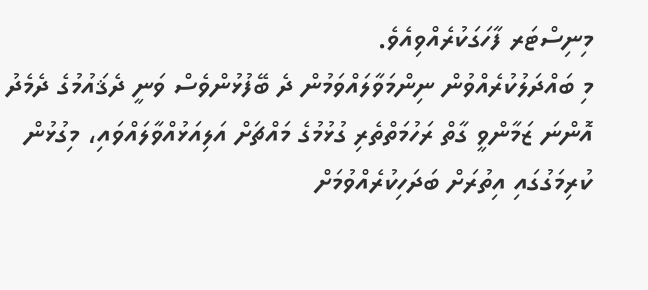މިނިސްޓަރ ފާހަގަކުރެއްވިއެވެ.
މި ބައްދަލުކުރެއްވުން ނިންމަވާލައްވަމުން ދެ ބޭފުޅުންވެސް ވަނީ ދެޤައުމުގެ ދެމެދު އޮންނަ ޒަމާންވީ ގާތް ރަހުމަތްތެރި ގުޅުމުގެ މައްޗަށް އަލިއަޅުއްވާލައްވައި، މިގުޅުން ކުރިމަގުގައި އިތުރަށް ބަދަހިކުރެއްވުމަށް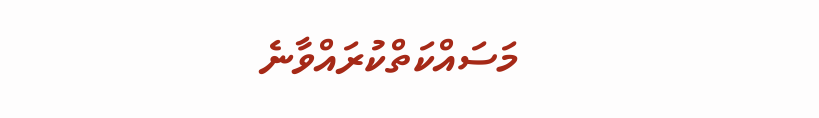މަސައްކަތްކުރައްވާނެ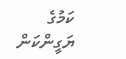ކަމުގެ ޔަގީންކަން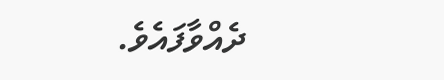ދެއްވާފައެވެ.